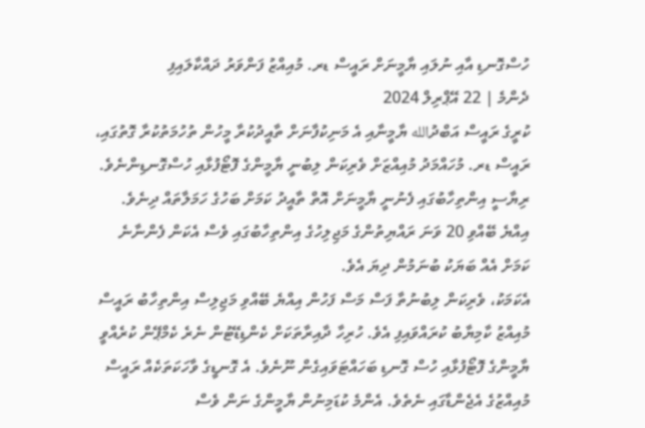ހުސްގޮނޑި އާއި ނުލައި ޔާމީނަށް ރައީސް ޑރ. މުއިއްޒު ފަންވަރު ދައްކާލައިފި
ދެންމެ | 22 އޭޕްރިލް 2024
ކުރީގެ ރައީސް އަބްދުالله ޔާމީނާއި އެ މަނިކުފާނަށް ތާއީދުކުރާ މީހުން ތުހުމަތުކުރާ ގޮތުގައި، ރައީސް ޑރ. މުހައްމަދު މުއިއްޒަށް ވެރިކަން ލިބުނީ ޔާމީންގެ ފޮޓޯފުޅާއި ހުސްގޮނޑިންނެވެ. ރިޔާސީ އިންތިހާބުގައި ފެނުނީ ޔާމީނަށް އޮތް ތާއީދު ކަމަށް ބަހުގެ ހަމަލާތައް ދިނެވެ. އިއްޔެ ބޭއްވި 20 ވަނަ ރައްޔިތުންގެ މަޖިލިހުގެ އިންތިހާބުގައި ވެސް އެކަން ފެންނާނެ ކަމަށް އެއް ބަޔަކު ބުނަމުން ދިޔަ އެވެ.
އެކަމަކު، ވެރިކަން ލިބުނުތާ ފަސް މަސް ފަހުން އިއްޔެ ބޭއްވި މަޖިލިސް އިންތިހާބު ރައީސް މުއިއްޒު ކާމިޔާބު ކުރައްވައިފި އެވެ. ހުރިހާ ދާއިރާތަކަށް ކެންޑިޑޭޓުން ނެރެ ކެމްޕޭން ކުރެއްވީ ޔާމީންގެ ފޮޓޯފުޅާއި ހުސް ގޮނޑި ބަހައްޓަވައިގެން ނޫނެވެ. އެ ގޮނޑީގެ ވާހަކަތަކެއް ރައީސް މުއިއްޒުގެ އެޖެންޑާގައި ނެތެވެ. އެންމެ ކުޑަމިނުން ޔާމީންގެ ނަން ވެސް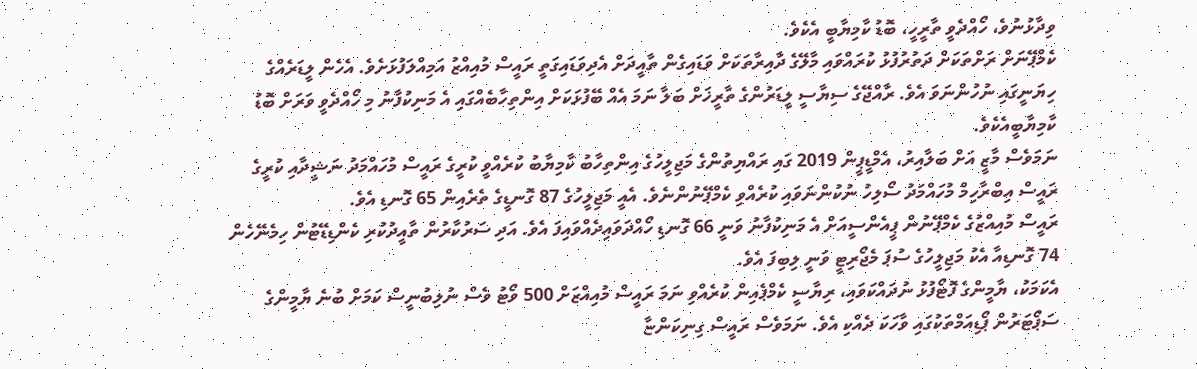ވިދާޅުނުވެ، ހޯއްދެވީ ތާރީހީ، ބޮޑު ކާމިޔާބީ އެކެވެ.
ކެމްޕޭނަށް ރަށްތަކަށް ދަތުރުފުޅު ކުރައްވައި މާލޭގެ ދާއިރާތަކަށް ވަޑައިގެން ތާއީދަށް އެދިވަޑައިގަތީ ރައީސް މުއިއްޒު އަމިއްލަފުޅަށެވެ. އެހެން ލީޑަރެއްގެ ހިޔަނީގައި ނުހުންނަވަ އެވެ. ރާއްޖޭގެ ސިޔާސީ ލީޑަރުންގެ ތާރީޚަށް ބަލާ ނަމަ އެއް ބޭފުޅަކަށް އިންތިހާބެއްގައި އެ މަނިކުފާނު މި ހޯއްދެވީ ވަރަށް ބޮޑު ކާމިޔާބީއެކެވެ.
ނަމަވެސް މާޒީ އަށް ބަލާއިރު، އެމްޑީޕީން 2019 ގައި ރައްޔިތުންގެ މަޖިލީހުގެ އިންތިހާބު ކާމިޔާބު ކުރެއްވީ ކުރީގެ ރައީސް މުހައްމަދު ނަޝީދާއި ކުރީގެ ރައީސް އިބްރާހިމް މުހައްމަދު ސޯލިހު ނުކުންނަވައި ކުރެއްވި ކެމްޕޭނުންނެވެ. އެއީ މަޖިލީހުގެ 87 ގޮނޑީގެ ތެރެއިން 65 ގޮނޑި އެވެ.
ރައީސް މުއިއްޒުގެ ކެމްޕޭނުން ޕީއެންސީއަށް އެ މަނިކުފާނު ވަނީ 66 ގޮނޑި ހޯއްދަވައިދެއްވައިފަ އެވެ. އަދި ސަރުކާރުން ތާއީދުކުރި ކެންޑިޑޭޓުން ހިމެނޭހެން 74 ގޮނޑިއާ އެކު މަޖިލީހުގެ ސުޕަ މެޖޯރިޓީ ވަނީ ލިބިފަ އެވެ.
އެކަމަކު، ޔާމީންގެ ފޮޓޯފުޅު ނުދައްކަވައި، ރިޔާސީ ކެމްޕެއިން ކުރެއްވި ނަމަ ރައީސް މުއިއްޒަށް 500 ވޯޓު ވެސް ނުލިބުނީސް ކަމަށް ބުނެ ޔާމީންގެ ސަޕޯޓަރުން ޕޯޑިއަމްތަކުގައި ވާހަކަ ދެއްކި އެވެ. ނަމަވެސް ރައީސް ގިނިކަންޏާ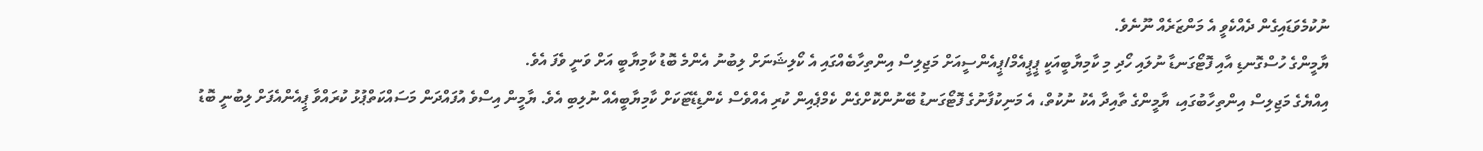ނުކުމެވަޑައިގެން ދެއްކެވީ އެ މަންޒަރެއް ނޫނެވެ.
ޔާމީންގެ ހުސްގޮނޑި އާއި ފޮޓޯގަނޑާ ނުލައި ހޯދި މި ކާމިޔާބީއަކީ ޕީޕީއެމް/ޕީއެންސީއަށް މަޖިލިސް އިންތިހާބެއްގައި އެ ކޯލިޝަނަށް ލިބުނު އެންމެ ބޮޑު ކާމިޔާބީ އަށް ވަނީ ވެފަ އެވެ.
އިއްޔެގެ މަޖިލިސް އިންތިހާބުގައި، ޔާމީންގެ ތާއިދާ އެކު ނުކުތް، އެ މަނިކުފާނުގެ ފޮޓޯގަނޑު ބޭނުންކޮށްގެން ކެމްޕެއިން ކުރި އެއްވެސް ކެންޑިޑޭޓަކަށް ކާމިޔާބީއެއް ނުލިބި އެވެ. ޔާމީން އިސްވެ އުފައްދަން މަސައްކަތްޕުޅު ކުރައްވާ ޕީއެންއެފަށް ލިބުނީ ބޮޑު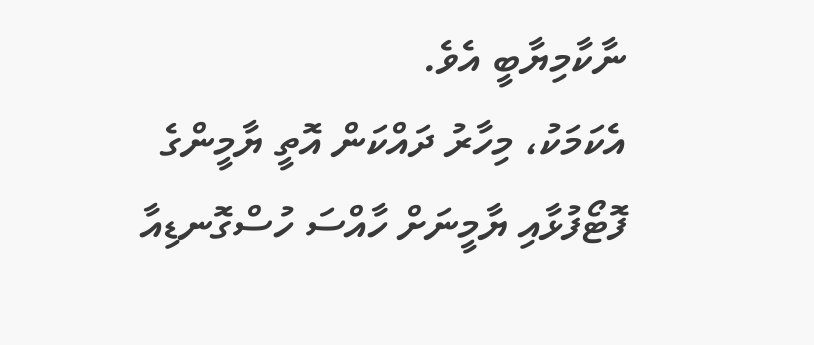ނާކާމިޔާބީ އެވެ.
އެކަމަކު، މިހާރު ދައްކަން އޮތީ ޔާމީންގެ ފޮޓޯފުޅާއި ޔާމީނަށް ހާއްސަ ހުސްގޮނޑިއާ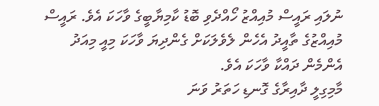ނުލައި ރައީސް މުއިއްޒު ހޯއްދެވި ބޮޑު ކާމިޔާބީގެ ވާހަކަ އެވެ. ރައީސް މުއިއްޒުގެ ތާއީދު އެހެން ލެވެލަކަށް ގެންދިޔަ ވާހަކަ މިއީ މިއަދު އެންމެން ދައްކާ ވާހަކަ އެވެ.
މާމިގިލީ ދާއިރާގެ ގޮނޑި ހަތަރު ވަނަ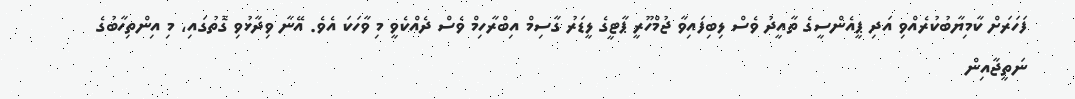ފަހަރަށް ކާމިޔާބުކުރެއްވި އަދި ޕީއެންސީގެ ތާއީދު ވެސް ލިބިފައިވާ ޖުމްހޫރީ ޕާޓީގެ ލީޑަރު ގާސިމް އިބްރާހިމް ވެސް ދެއްކެވީ މި ވާހަކަ އެވެ. އޭނާ ވިދާޅުވި ގޮތުގައި، މި އިންތިހާބުގެ ނަތީޖާއިން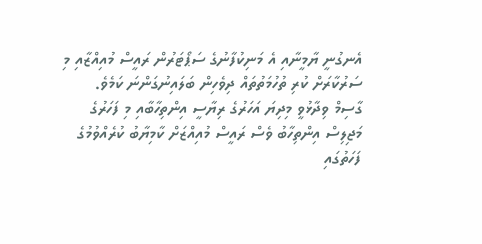އެނގުނީ ޔާމީނާއި އެ މަނިކުފާނުގެ ސަޕޯޓަރުން ރައީސް މުއިއްޒާއި މި ސަރުކާރަށް ކުރި ތުހުމަތުތައް ދިވެހިން ބަލައިނުގަންނަ ކަމެވެ.
ގާސިމް ވިދާޅުވީ މިދިޔަ އަހަރުގެ ރިޔާސީ އިންތިހާބާއި މި ފަހަރުގެ މަޖިލިސް އިންތިހާބު ވެސް ރައީސް މުއިއްޒަށް ކާމިޔާބު ކުރެއްވުމުގެ ފަހަތުގައި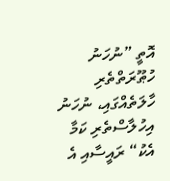އޮތީ ”ނުހަނު ހުޠޫރަތްތެރި ހާލަތެއްގައި، ނުހަނު އިހުލާސްތެރި ކަމާ އެކު“ ރައީސާއި އެ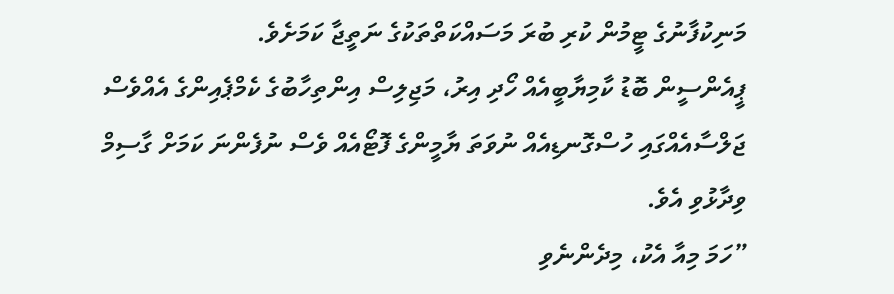މަނިކުފާނުގެ ޓީމުން ކުރި ބުރަ މަސައްކަތްތަކުގެ ނަތީޖާ ކަމަށެވެ.
ޕީއެންސީން ބޮޑު ކާމިޔާބީއެއް ހޯދި އިރު، މަޖިލިސް އިންތިހާބުގެ ކެމްޕެއިންގެ އެއްވެސް ޖަލްސާއެއްގައި ހުސްގޮނޑިއެއް ނުވަތަ ޔާމީންގެ ފޮޓޯއެއް ވެސް ނުފެންނަ ކަމަށް ގާސިމް ވިދާޅުވި އެވެ.
”ހަމަ މިއާ އެކު، މިދެންނެވި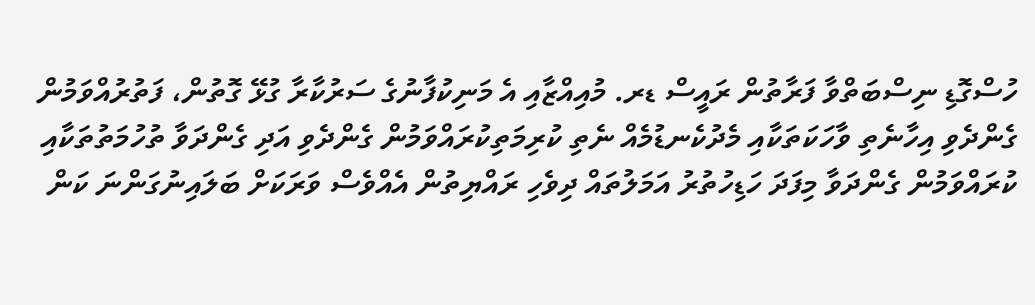ހުސްގޮޑި ނިސްބަތްވާ ފަރާތުން ރައީސް ޑރ. މުއިއްޒާއި އެ މަނިކުފާނުގެ ސަރުކާރާ ގުޅޭ ގޮތުން، ފަތުރުއްވަމުން ގެންދެވި އިހާނެތި ވާހަކަތަކާއި މެދުކެނޑުމެއް ނެތި ކުރިމަތިކުރައްވަމުން ގެންދެވި އަދި ގެންދަވާ ތުހުމަތުތަކާއި ކުރައްވަމުން ގެންދަވާ މިފަދަ ހަޑިހުތުރު އަމަލުތައް ދިވެހި ރައްޔިތުން އެއްވެސް ވަރަކަށް ބަލައިނުގަންނަ ކަން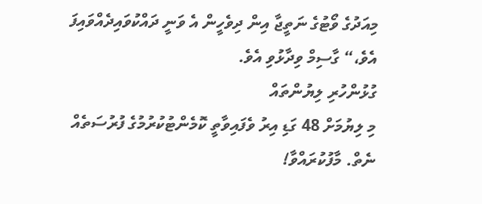މިއަދުގެ ވޯޓުގެ ނަތީޖާ އިން ދިވެހީން އެ ވަނީ ދައްކުވައިދެއްވައިފަ އެވެ،“ ގާސިމް ވިދާޅުވި އެވެ.
ގުޅުންހުރި ލިޔުންތައް
މި ލިޔުމަށް 48 ގަޑި އިރު ވެފައިވާތީ ކޮމެންޓުކުރުމުގެ ފުރުސަތެއް ނެތް. މާފުކުރައްވާ!